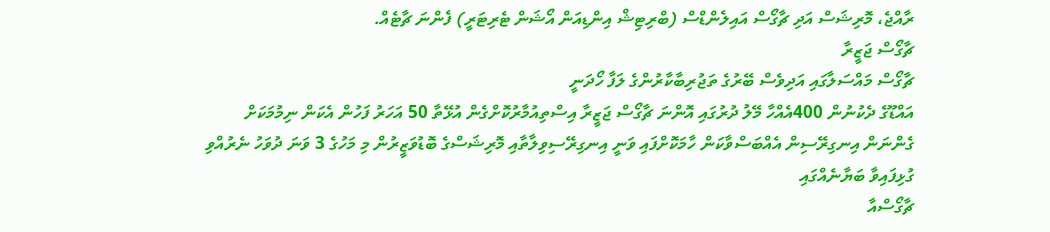ރާއްޖެ، މޮރިޝަސް އަދި ޗާގޯސް އައިލެންޑްސް (ބްރިޓިޝް އިންޑިއަން އޯޝަން ޓެރިޓަރީ) ފެންނަ ޗާޓެއް.
ޗާގޯސް ޖަޒީރާ
ޗާގޯސް މައްސަލާގައި އަދިވެސް ބޭރުގެ ތަޖުރިބާކާރުންގެ ލަފާ ހޯދަނީ
އައްޑޫގެ ދެކުނުން 400އެއްހާ މޭލު ދުރުގައި އޮންނަ ޗާގޯސް ޖަޒީރާ އިސްތިއުމާރުކޮށްގެން އުޅޭތާ 50 އަހަރު ފަހުން އެކަން ނިމުމަކަށް ގެންނަން އިނގިރޭސިން އެއްބަސްވާކަން ހާމަކޮށްފައި ވަނީ އިނގިރޭސިވިލާތާއި މޮރިޝަސްގެ ބޮޑުވަޒީރުން މި މަހުގެ 3 ވަނަ ދުވަހު ނެރުއްވި ގުޅިފައިވާ ބަޔާނެއްގައި
ޗާގޯސްއާ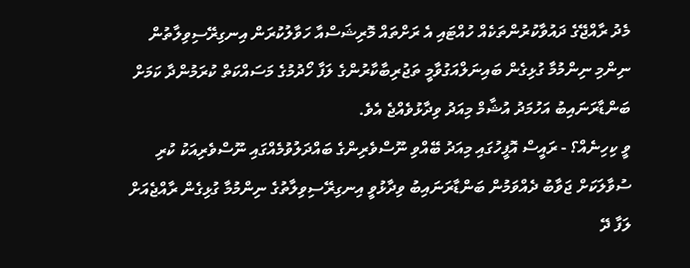މެދު ރާއްޖޭގެ ދައުވާކުރުންތަކެއް ހުއްޓައި އެ ރަށްތައް މޮރިޝަސްއާ ހަވާލުކުރަން އިނގިރޭސިވިލާތުން ނިންމި ނިންމުމާ ގުޅިގެން ބައިނަލްއަގުވާމީ ތަޖުރިބާކާރުންގެ ލަފާ ހޯދުމުގެ މަސައްކަތް ކުރަމުންދާ ކަމަށް ބަންޑާރަނައިބު އަހުމަދު އުޝާމް މިއަދު ވިދާޅުވެއްޖެ އެވެ.
ވީ ކިހިނެއް؟ - ރައީސް އޮފީހުގައި މިއަދު ބޭއްވި ނޫސްވެރިންގެ ބައްދަލުވުމެއްގައި ނޫސްވެރިއަކު ކުރި ސުވާލަކަށް ޖަވާބު ދެއްވަމުން ބަންޑާރަނައިބު ވިދާޅުވީ އިނގިރޭސިވިލާތުގެ ނިންމުމާ ގުޅިގެން ރާއްޖެއަށް ލަފާ ދޭ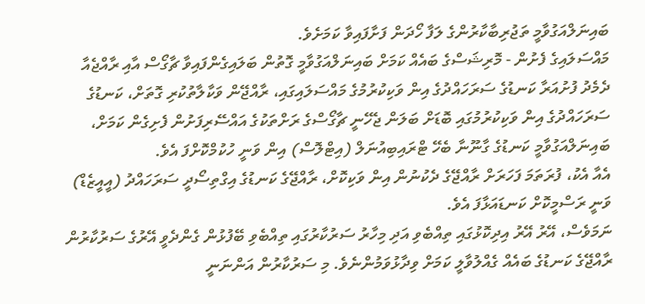ބައިނަލްއަގުވާމީ ތަޖުރިބާކާރުންގެ ލަފާ ހޯދަން ފަށާފައިވާ ކަމަށެވެ.
މައްސަލައިގެ ފެށުން - މޮރިޝަސްގެ ބައެއް ކަމަށް ބައިނަލްއަގުވާމީ ގޮތުން ބަލައިގެންފައިވާ ޗާގޯސް އާއި ރާއްޖެއާ ދެމެދު ފުށުއަރާ ކަނޑުގެ ސަރަހައްދުގެ އިން ވަކިކުރުމުގެ މައްސަލައިގައި، ރާއްޖޭން ވަކާލާތުކުރި ގޮތަށް، ކަނޑުގެ ސަރަހައްދުގެ އިން ވަކިކުރުމުގައި ބޮޑަށް ބަލަން ޖެހޭނީ ޗާގޯސްގެ ރަށްތަކުގެ އައްސޭރިފަށުން ފެށިގެން ކަމަށް، ބައިނަލްއަގުވާމީ ކަނޑުގެ ގާނޫނާ ބެހޭ ޓްރައިބިއުނަލް (އިޓްލޮސް) އިން ވަނީ ހުކުމްކޮށްފަ އެވެ.
އެއާ އެކު، ފުރަތަމަ ފަހަރަށް ރާއްޖޭގެ ދެކުނުން އިން ވަކިކޮށް، ރާއްޖޭގެ ކަނޑުގެ އިގްތިސޯދީ ސަރަހައްދު (އީއީޒެޑް) ވަނީ ރަސްމީކޮށް ކަނޑައަޅާފަ އެވެ.
ނަމަވެސް، އޭރު އޭރު އިދިކޮޅުގައި ތިއްބެވި އަދި މިހާރު ސަރުކާރުގައި ތިއްބެވި ބޭފުޅުން ގެންދެވީ އޭރުގެ ސަރުކާރުން ރާއްޖޭގެ ކަނޑުގެ ބައެއް ގެއްލުވާލީ ކަމަށް ވިދާޅުވަމުންނެވެ. މި ސަރުކާރުން އަންނަނީ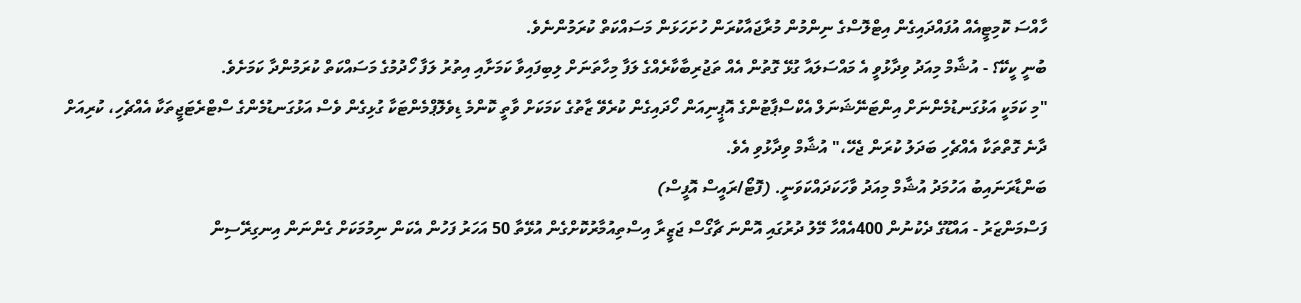ހާއްސަ ކޮމިޓީއެއް އުފައްދައިގެން އިޓްލޮސްގެ ނިންމުން މުރާޖައާކުރަން ހުށަހަޅަން މަސައްކަތް ކުރަމުންނެވެ.
ބުނީ ކީކޭ؟ - އުޝާމް މިއަދު ވިދާޅުވީ އެ މައްސަލައާ ގުޅޭ ގޮތުން އެއް ތަޖުރިބާކާރެއްގެ ލަފާ މިހާތަނަށް ލިބިފައިވާ ކަމަށާއި އިތުރު ލަފާ ހޯދުމުގެ މަސައްކަތް ކުރަމުންދާ ކަމަށެވެ.
"މި ކަމަކީ އަޅުގަނޑުމެންނަށް އިންޓަނޭޝަނަލް އެކްސްޕާޓުންގެ އޮޕީނިއަން ހޯދައިގެން ކުރެވޭ ޒާތުގެ ކަމަކަށް ވާތީ ކޮންމެ ޑިވެލޮޕްމެންޓަކާ ގުޅިގެން ވެސް އަޅުގަނޑުމެންގެ ސްޓްރެޓަޖީތަކާ އެއްޗެހި، ކުރިއަށް ދާނެ ގޮތްތަކާ އެއްޗެހި ބަދަލު ކުރަން ޖެހޭ،" އުޝާމް ވިދާޅުވި އެވެ.
ބަންޑާރަނައިބު އަހުމަދު އުޝާމް މިއަދު ވާހަކަދައްކަވަނީ. (ފޮޓޯ/ރައީސް އޮފީސް)
ފަސްމަންޒަރު - އައްޑޫގެ ދެކުނުން 400އެއްހާ މޭލު ދުރުގައި އޮންނަ ޗާގޯސް ޖަޒީރާ އިސްތިއުމާރުކޮށްގެން އުޅޭތާ 50 އަހަރު ފަހުން އެކަން ނިމުމަކަށް ގެންނަން އިނގިރޭސިން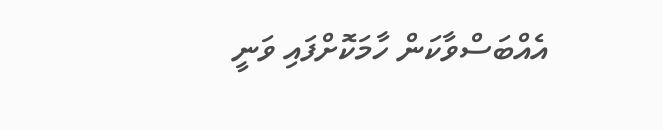އެއްބަސްވާކަން ހާމަކޮށްފައި ވަނީ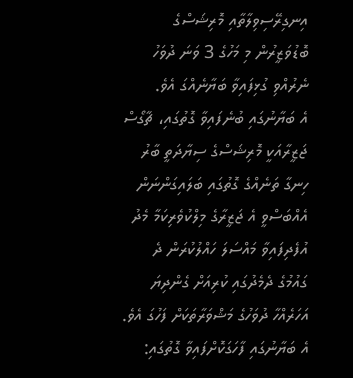އިނގިރޭސިވިލާތާއި މޮރިޝަސްގެ ބޮޑުވަޒީރުން މި މަހުގެ 3 ވަނަ ދުވަހު ނެރުއްވި ގުޅިފައިވާ ބަޔާނެއްގަ އެވެ.
އެ ބަޔާނުގައި ބުނެފައިވާ ގޮތުގައި، ޗާގޯސް ޖަޒީރާއަކީ މޮރިޝަސްގެ ސިޔާދަތީ ބާރު ހިނގާ ތަނެއްގެ ގޮތުގައި ބަލައިގަންނަން އެއްބަސްވީ އެ ޖަޒީރާގެ މިލްކުވެރިކަމާ މެދު އުފެދިފައިވާ މައްސަލަ ހައްލުކުރަން ދެ ގައުމުގެ ދެމެދުގައި ކުރިއަށް ގެންދިޔަ އަހަރެއްހާ ދުވަހުގެ މަޝްވަރާތަކަށް ފަހުގަ އެވެ. އެ ބަޔާނުގައި ފާހަގަކޮށްފައިވާ ގޮތުގައި: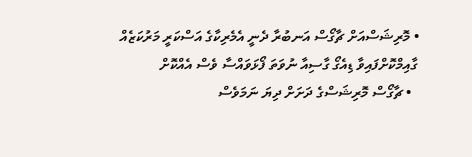• މޮރިޝަސްއަށް ޗާގޯސް އަނބުރާ ދެނީ އެމެރިކާގެ އަސްކަރީ މަރުކަޒެއް ގާއިމްކޮށްފައިވާ ޑިއެގޯ ގާސިއާ ނުވަތަ ފޯޅަވައްސާ ވެސް އެއްކޮށް
  • ޗާގޯސް މޮރިޝަސްގެ ދަށަށް ދިޔަ ނަމަވެސް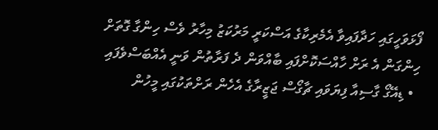ފޯޅަވަހީގައި ހަދާފައިވާ އެމެރިކާގެ އަސްކަރީ މަރުކަޒު މިހާރު ވެސް ހިންގާ ގޮތަށް ހިންގަން އެ ރަށް ހާއްސަކޮށްފައި ބާއްވަން ދެ ފަރާތުން ވަނީ އެއްބަސްވެފައި
  • ޑިއޭގޯ ގާސިއާ ފިޔަވައި ޗާގޯސް ޖަޒީރާގެ އެހެން ރަށްތަކުގައި މީހުން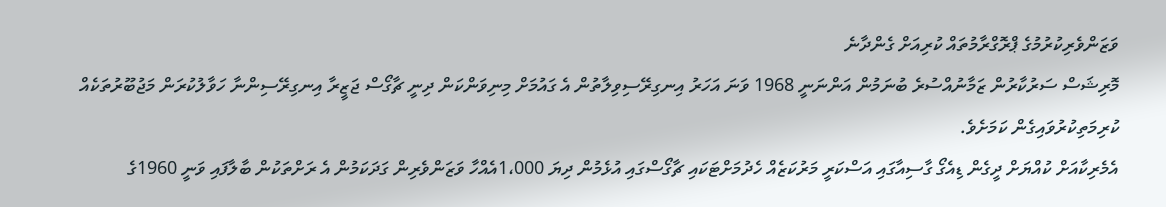ވަޒަންވެރިކުރުމުގެ ޕްރޮގްރާމުތައް ކުރިއަށް ގެންދާނެ
މޮރިޝަސް ސަރުކާރުން ޒަމާނުއްސުރެ ބުނަމުން އަންނަނީ 1968 ވަނަ އަހަރު އިނގިރޭސިވިލާތުން އެ ގައުމަށް މިނިވަންކަން ދިނީ ޗާގޯސް ޖަޒީރާ އިނގިރޭސިންނާ ހަވާލުކުރަން މަޖުބޫރުތަކެއް ކުރިމަތިކުރުވައިގެން ކަމަށެވެ.
އެމެރިކާއަށް ކުއްޔަށް ދީގެން ޑިއެގޯ ގާސިއާގައި އަސްކަރީ މަރުކަޒެއް ހެދުމަށްޓަކައި ޗާގޯސްގައި އުޅެމުން ދިޔަ 1،000އެއްހާ ވަޒަންވެރިން ގަދަކަމުން އެ ރަށްތަކުން ބާލާފައި ވަނީ 1960ގެ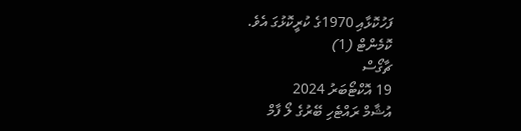ފަހުކޮޅާއި 1970ގެ ކުރީކޮޅުގަ އެވެ.
ކޮމެންޓް (1)
ޗާގޯސް
19 އޮކްޓޯބަރު 2024
އުޝާމް ރައްޓެހި ބޭރުގެ ލޯ ފާމް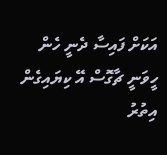އަކަށް ފައިސާ ދެނީ ހެން ހީވަނީ ޗާގޮސް އޭ ކިޔައިގެން
އިތުރު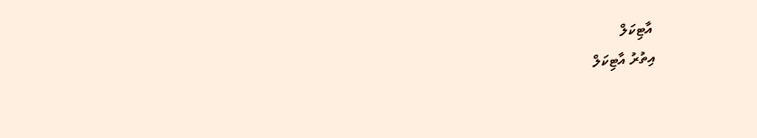އާޓިކަލް
އިތުރު އާޓިކަލް